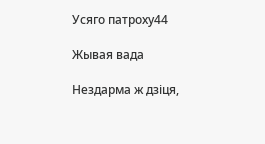Усяго патроху44

Жывая вада

Нездарма ж дзіця,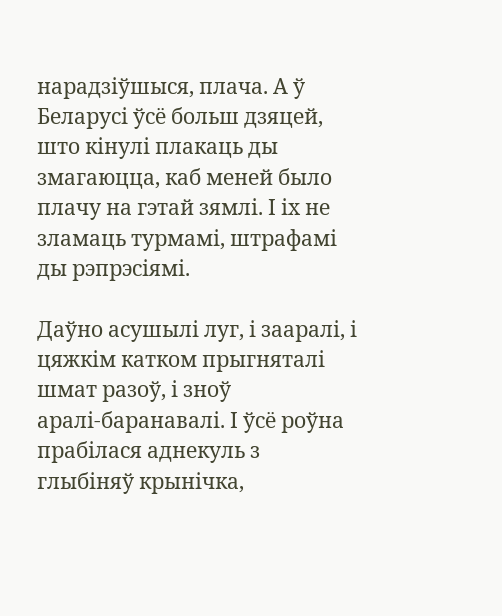нарадзіўшыся, плача. А ў Беларусі ўсё больш дзяцей, што кінулі плакаць ды змагаюцца, каб меней было плачу на гэтай зямлі. І іх не зламаць турмамі, штрафамі ды рэпрэсіямі.

Даўно асушылі луг, і зааралі, і цяжкім катком прыгняталі шмат разоў, і зноў аралі‑баранавалі. І ўсё роўна прабілася аднекуль з глыбіняў крынічка,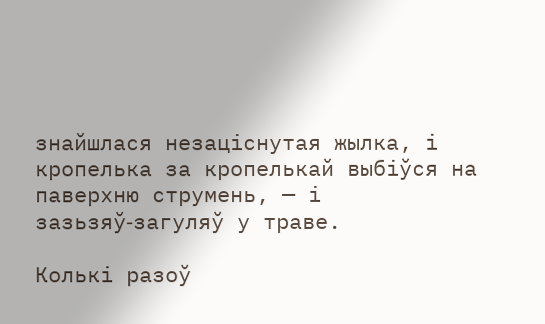знайшлася незаціснутая жылка, і кропелька за кропелькай выбіўся на паверхню струмень, — і зазьзяў‑загуляў у траве.

Колькі разоў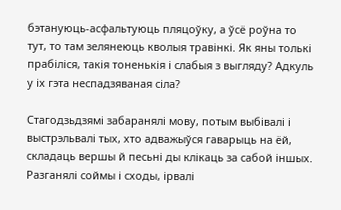бэтануюць‑асфальтуюць пляцоўку, а ўсё роўна то тут, то там зелянеюць кволыя травінкі. Як яны толькі прабіліся, такія тоненькія і слабыя з выгляду? Адкуль у іх гэта неспадзяваная сіла?

Стагодзьдзямі забаранялі мову, потым выбівалі і выстрэльвалі тых, хто адважыўся гаварыць на ёй, складаць вершы й песьні ды клікаць за сабой іншых. Разганялі соймы і сходы, ірвалі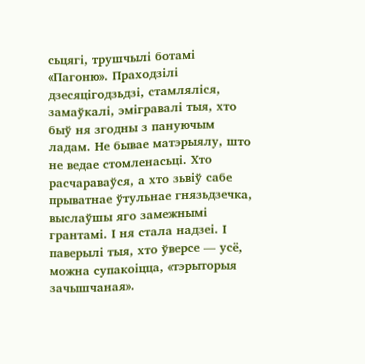сьцягі, трушчылі ботамі «Пагоню». Праходзілі дзесяцігодзьдзі, стамляліся, замаўкалі, эмігравалі тыя, хто быў ня згодны з пануючым ладам. Не бывае матэрыялу, што не ведае стомленасьці. Хто расчараваўся, а хто зьвіў сабе прыватнае ўтульнае гнязьдзечка, выслаўшы яго замежнымі грантамі. І ня стала надзеі. І паверылі тыя, хто ўверсе — усё, можна супакоіцца, «тэрыторыя зачышчаная».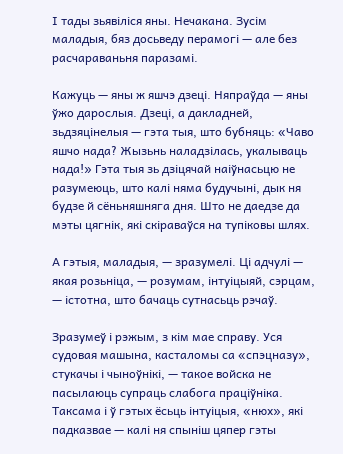І тады зьявіліся яны. Нечакана. Зусім маладыя, бяз досьведу перамогі — але без расчараваньня паразамі.

Кажуць — яны ж яшчэ дзеці. Няпраўда — яны ўжо дарослыя. Дзеці, а дакладней, зьдзяцінелыя — гэта тыя, што бубняць: «Чаво яшчо нада? Жызьнь наладзілась, укалываць нада!» Гэта тыя зь дзіцячай наіўнасьцю не разумеюць, што калі няма будучыні, дык ня будзе й сёньняшняга дня. Што не даедзе да мэты цягнік, які скіраваўся на тупіковы шлях.

А гэтыя, маладыя, — зразумелі. Ці адчулі — якая розьніца, — розумам, інтуіцыяй, сэрцам, — істотна, што бачаць сутнасьць рэчаў.

Зразумеў і рэжым, з кім мае справу. Уся судовая машына, касталомы са «спэцназу», стукачы і чыноўнікі, — такое войска не пасылаюць супраць слабога праціўніка. Таксама і ў гэтых ёсьць інтуіцыя, «нюх», які падказвае — калі ня спыніш цяпер гэты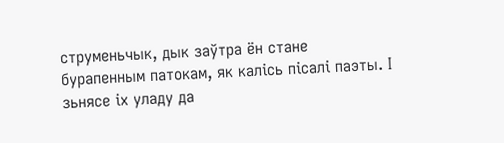струменьчык, дык заўтра ён стане бурапенным патокам, як калісь пісалі паэты. І зьнясе іх уладу да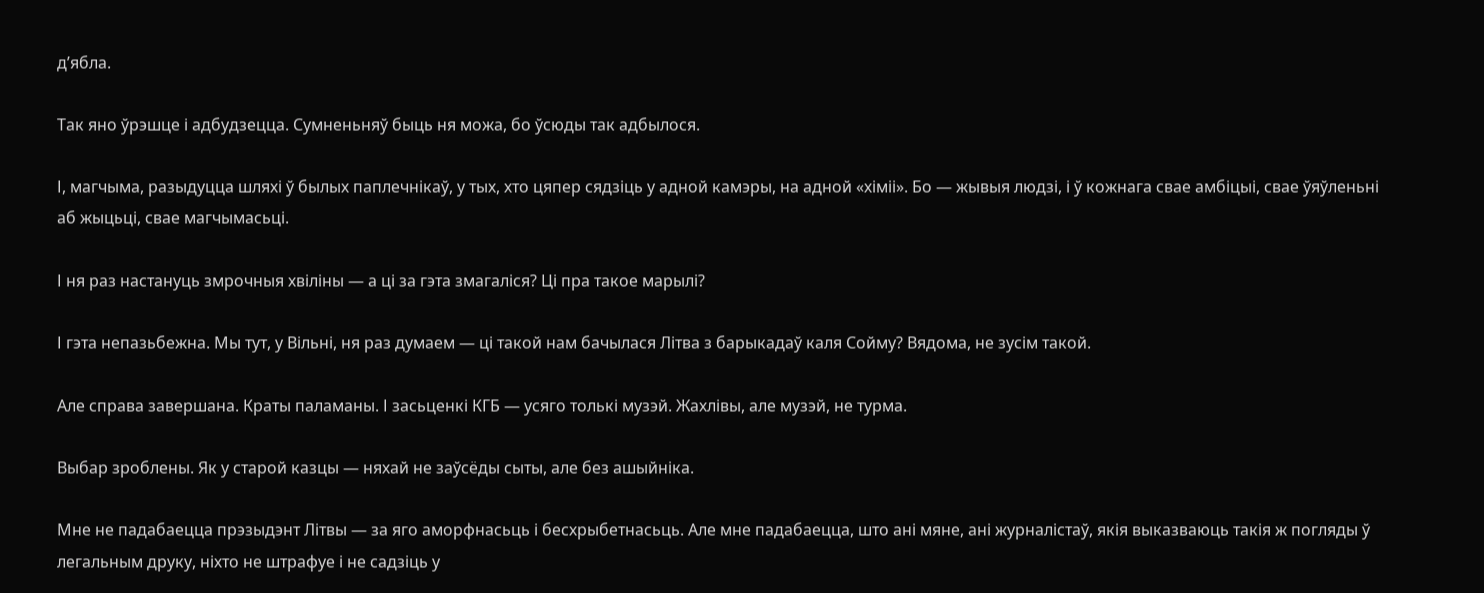д’ябла.

Так яно ўрэшце і адбудзецца. Сумненьняў быць ня можа, бо ўсюды так адбылося.

І, магчыма, разыдуцца шляхі ў былых паплечнікаў, у тых, хто цяпер сядзіць у адной камэры, на адной «хіміі». Бо — жывыя людзі, і ў кожнага свае амбіцыі, свае ўяўленьні аб жыцьці, свае магчымасьці.

І ня раз настануць змрочныя хвіліны — а ці за гэта змагаліся? Ці пра такое марылі?

І гэта непазьбежна. Мы тут, у Вільні, ня раз думаем — ці такой нам бачылася Літва з барыкадаў каля Сойму? Вядома, не зусім такой.

Але справа завершана. Краты паламаны. І засьценкі КГБ — усяго толькі музэй. Жахлівы, але музэй, не турма.

Выбар зроблены. Як у старой казцы — няхай не заўсёды сыты, але без ашыйніка.

Мне не падабаецца прэзыдэнт Літвы — за яго аморфнасьць і бесхрыбетнасьць. Але мне падабаецца, што ані мяне, ані журналістаў, якія выказваюць такія ж погляды ў легальным друку, ніхто не штрафуе і не садзіць у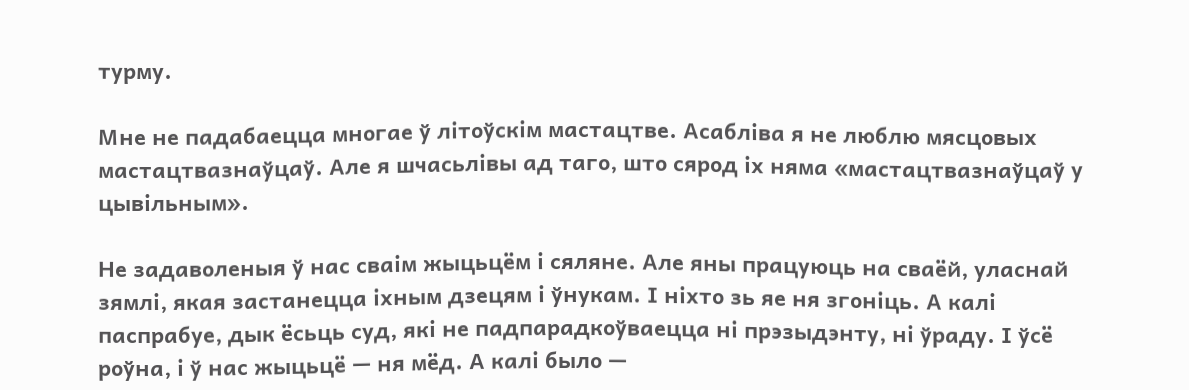турму.

Мне не падабаецца многае ў літоўскім мастацтве. Асабліва я не люблю мясцовых мастацтвазнаўцаў. Але я шчасьлівы ад таго, што сярод іх няма «мастацтвазнаўцаў у цывільным».

Не задаволеныя ў нас сваім жыцьцём і сяляне. Але яны працуюць на сваёй, уласнай зямлі, якая застанецца іхным дзецям і ўнукам. І ніхто зь яе ня згоніць. А калі паспрабуе, дык ёсьць суд, які не падпарадкоўваецца ні прэзыдэнту, ні ўраду. І ўсё роўна, і ў нас жыцьцё — ня мёд. А калі было —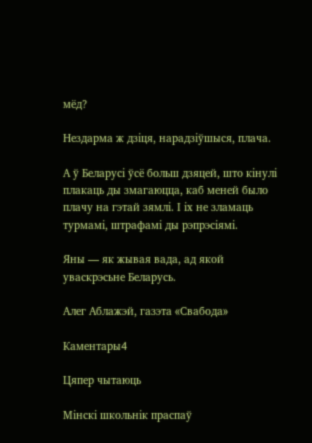мёд?

Нездарма ж дзіця, нарадзіўшыся, плача.

А ў Беларусі ўсё больш дзяцей, што кінулі плакаць ды змагаюцца, каб меней было плачу на гэтай зямлі. І іх не зламаць турмамі, штрафамі ды рэпрэсіямі.

Яны — як жывая вада, ад якой уваскрэсьне Беларусь.

Алег Аблажэй, газэта «Свабода»

Каментары4

Цяпер чытаюць

Мінскі школьнік праспаў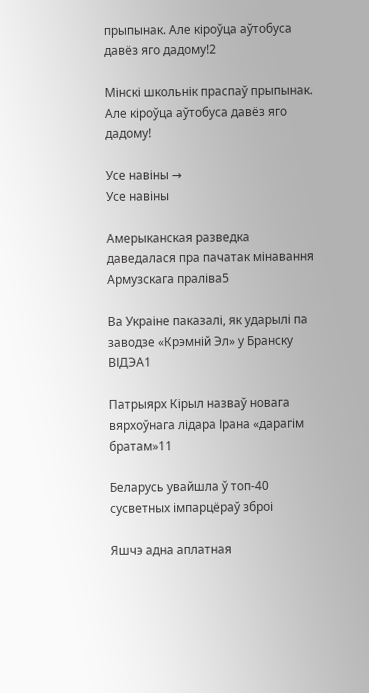прыпынак. Але кіроўца аўтобуса давёз яго дадому!2

Мінскі школьнік праспаў прыпынак. Але кіроўца аўтобуса давёз яго дадому!

Усе навіны →
Усе навіны

Амерыканская разведка даведалася пра пачатак мінавання Армузскага праліва5

Ва Украіне паказалі, як ударылі па заводзе «Крэмній Эл» у Бранску ВІДЭА1

Патрыярх Кірыл назваў новага вярхоўнага лідара Ірана «дарагім братам»11

Беларусь увайшла ў топ-40 сусветных імпарцёраў зброі

Яшчэ адна аплатная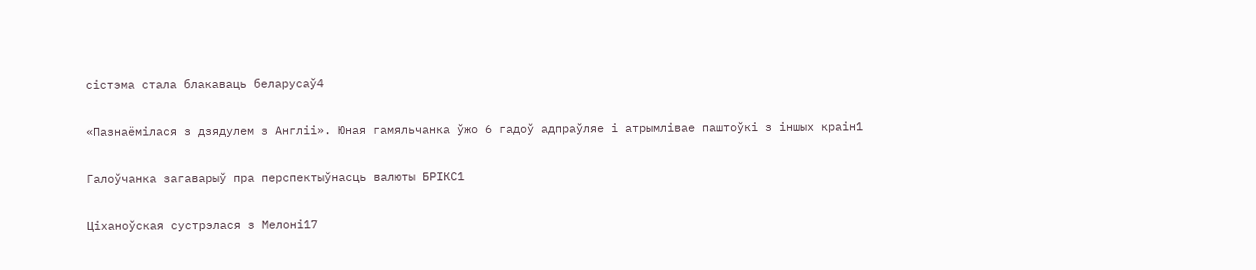сістэма стала блакаваць беларусаў4

«Пазнаёмілася з дзядулем з Англіі». Юная гамяльчанка ўжо 6 гадоў адпраўляе і атрымлівае паштоўкі з іншых краін1

Галоўчанка загаварыў пра перспектыўнасць валюты БРІКС1

Ціханоўская сустрэлася з Мелоні17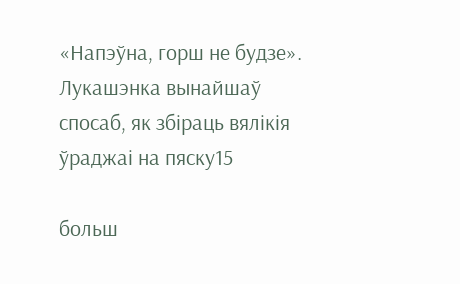«Напэўна, горш не будзе». Лукашэнка вынайшаў спосаб, як збіраць вялікія ўраджаі на пяску15

больш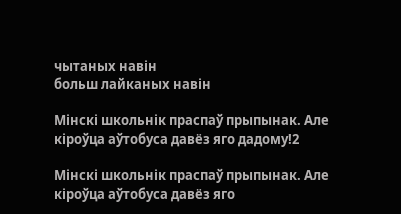чытаных навін
больш лайканых навін

Мінскі школьнік праспаў прыпынак. Але кіроўца аўтобуса давёз яго дадому!2

Мінскі школьнік праспаў прыпынак. Але кіроўца аўтобуса давёз яго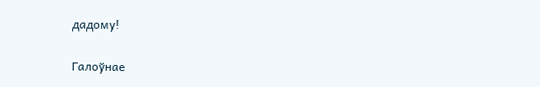дадому!

Галоўнае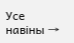Усе навіны →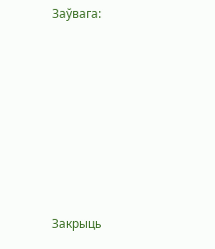Заўвага:









Закрыць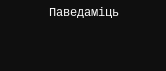Паведаміць